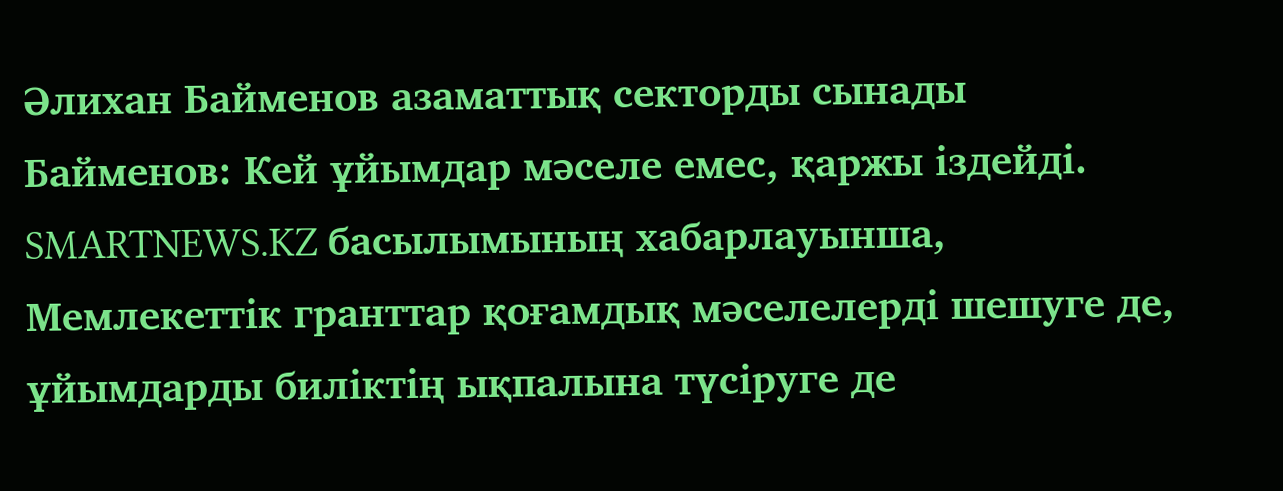Әлихан Байменов азаматтық секторды сынады
Байменов: Кей ұйымдар мәселе емес, қаржы іздейді.
SMARTNEWS.KZ басылымының хабарлауынша, Мемлекеттік гранттар қоғамдық мәселелерді шешуге де, ұйымдарды биліктің ықпалына түсіруге де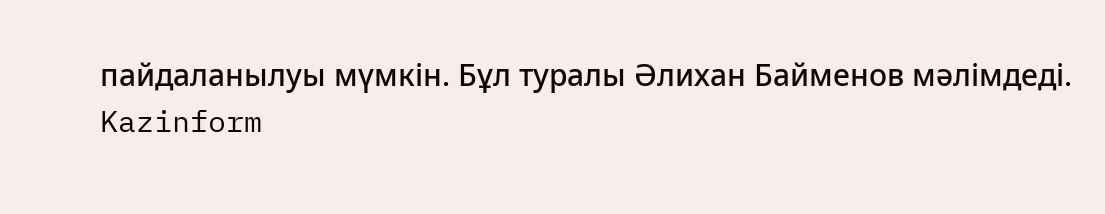пайдаланылуы мүмкін. Бұл туралы Әлихан Байменов мәлімдеді.
Kazinform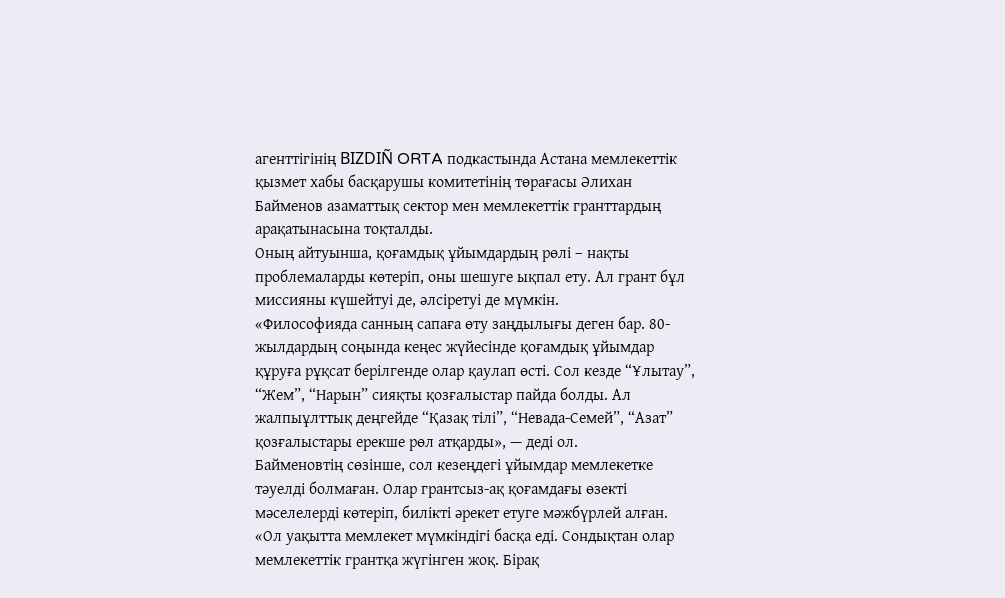агенттігінің BIZDIÑ ORTA подкастында Астана мемлекеттік қызмет хабы басқарушы комитетінің төрағасы Әлихан Байменов азаматтық сектор мен мемлекеттік гранттардың арақатынасына тоқталды.
Оның айтуынша, қоғамдық ұйымдардың рөлі – нақты проблемаларды көтеріп, оны шешуге ықпал ету. Ал грант бұл миссияны күшейтуі де, әлсіретуі де мүмкін.
«Философияда санның сапаға өту заңдылығы деген бар. 80-жылдардың соңында кеңес жүйесінде қоғамдық ұйымдар құруға рұқсат берілгенде олар қаулап өсті. Сол кезде “Ұлытау”, “Жем”, “Нарын” сияқты қозғалыстар пайда болды. Ал жалпыұлттық деңгейде “Қазақ тілі”, “Невада-Семей”, “Азат” қозғалыстары ерекше рөл атқарды», — деді ол.
Байменовтің сөзінше, сол кезеңдегі ұйымдар мемлекетке тәуелді болмаған. Олар грантсыз-ақ қоғамдағы өзекті мәселелерді көтеріп, билікті әрекет етуге мәжбүрлей алған.
«Ол уақытта мемлекет мүмкіндігі басқа еді. Сондықтан олар мемлекеттік грантқа жүгінген жоқ. Бірақ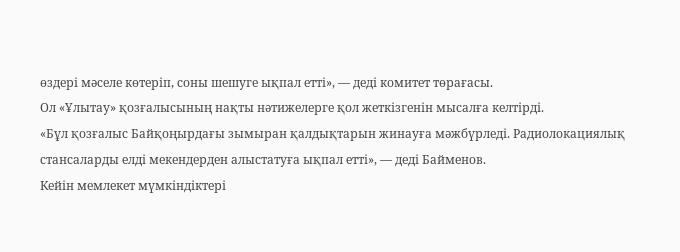өздері мәселе көтеріп, соны шешуге ықпал етті», — деді комитет төрағасы.
Ол «Ұлытау» қозғалысының нақты нәтижелерге қол жеткізгенін мысалға келтірді.
«Бұл қозғалыс Байқоңырдағы зымыран қалдықтарын жинауға мәжбүрледі. Радиолокациялық стансаларды елді мекендерден алыстатуға ықпал етті», — деді Байменов.
Кейін мемлекет мүмкіндіктері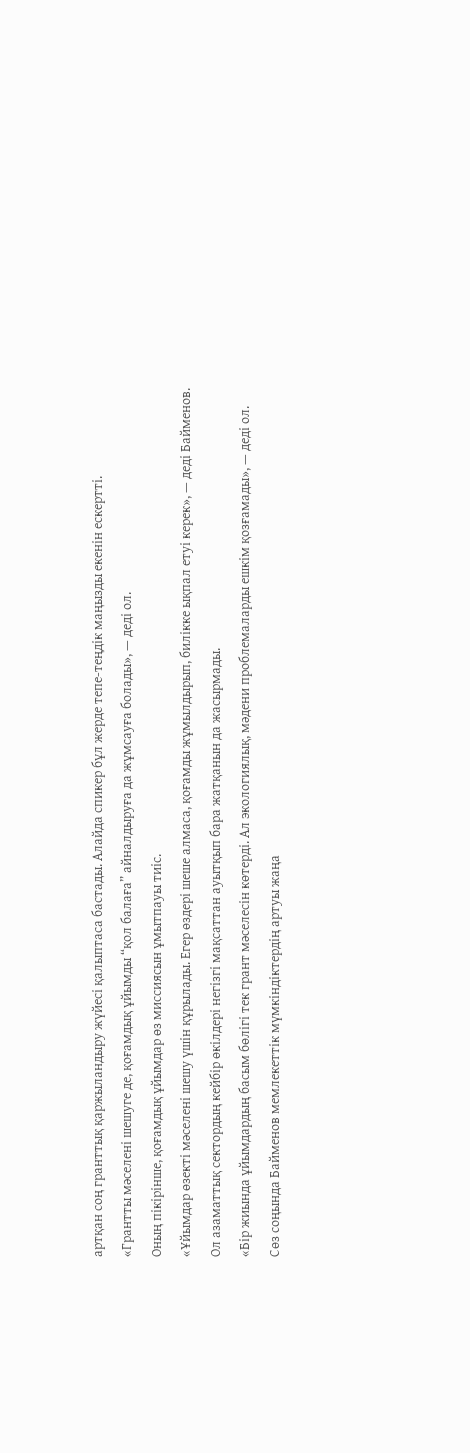артқан соң гранттық қаржыландыру жүйесі қалыптаса бастады. Алайда спикер бұл жерде тепе-теңдік маңызды екенін ескертті.
«Грантты мәселені шешуге де, қоғамдық ұйымды “қол балаға” айналдыруға да жұмсауға болады», — деді ол.
Оның пікірінше, қоғамдық ұйымдар өз миссиясын ұмытпауы тиіс.
«Ұйымдар өзекті мәселені шешу үшін құрылады. Егер өздері шеше алмаса, қоғамды жұмылдырып, билікке ықпал етуі керек», — деді Байменов.
Ол азаматтық сектордың кейбір өкілдері негізгі мақсаттан ауытқып бара жатқанын да жасырмады.
«Бір жиында ұйымдардың басым бөлігі тек грант мәселесін көтерді. Ал экологиялық, мәдени проблемаларды ешкім қозғамады», — деді ол.
Сөз соңында Байменов мемлекеттік мүмкіндіктердің артуы жаңа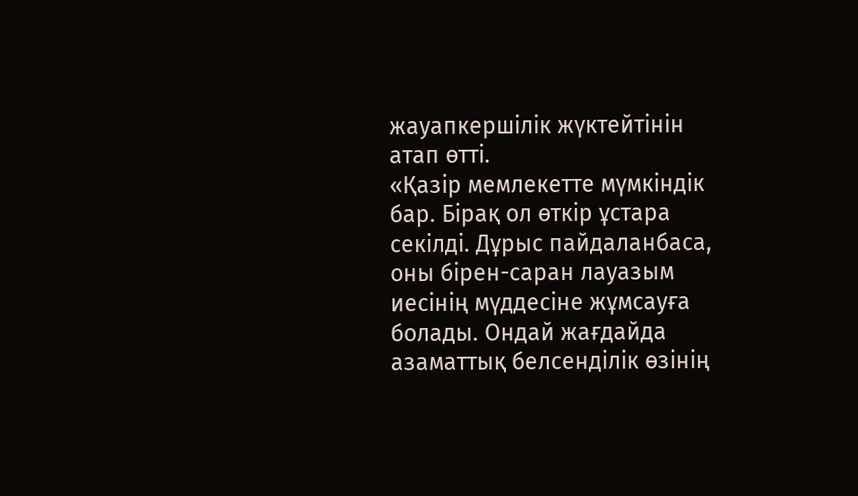жауапкершілік жүктейтінін атап өтті.
«Қазір мемлекетте мүмкіндік бар. Бірақ ол өткір ұстара секілді. Дұрыс пайдаланбаса, оны бірен-саран лауазым иесінің мүддесіне жұмсауға болады. Ондай жағдайда азаматтық белсенділік өзінің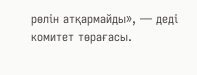рөлін атқармайды», — деді комитет төрағасы.